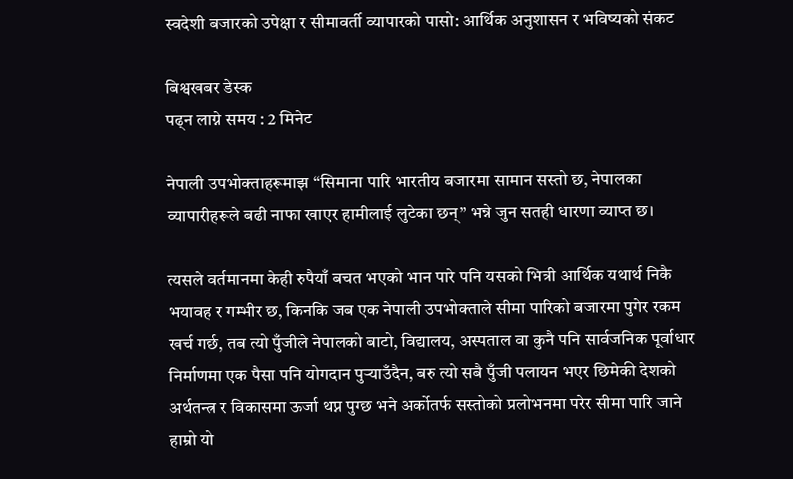स्वदेशी बजारको उपेक्षा र सीमावर्ती व्यापारको पासो: आर्थिक अनुशासन र भविष्यको संकट

बिश्वखबर डेस्क
पढ्न लाग्ने समय : 2 मिनेट

नेपाली उपभोक्ताहरूमाझ “सिमाना पारि भारतीय बजारमा सामान सस्तो छ, नेपालका व्यापारीहरूले बढी नाफा खाएर हामीलाई लुटेका छन्” भन्ने जुन सतही धारणा व्याप्त छ।

त्यसले वर्तमानमा केही रुपैयाँ बचत भएको भान पारे पनि यसको भित्री आर्थिक यथार्थ निकै भयावह र गम्भीर छ, किनकि जब एक नेपाली उपभोक्ताले सीमा पारिको बजारमा पुगेर रकम खर्च गर्छ, तब त्यो पुँजीले नेपालको बाटो, विद्यालय, अस्पताल वा कुनै पनि सार्वजनिक पूर्वाधार निर्माणमा एक पैसा पनि योगदान पुर्‍याउँदैन, बरु त्यो सबै पुँजी पलायन भएर छिमेकी देशको अर्थतन्त्र र विकासमा ऊर्जा थप्न पुग्छ भने अर्कोतर्फ सस्तोको प्रलोभनमा परेर सीमा पारि जाने हाम्रो यो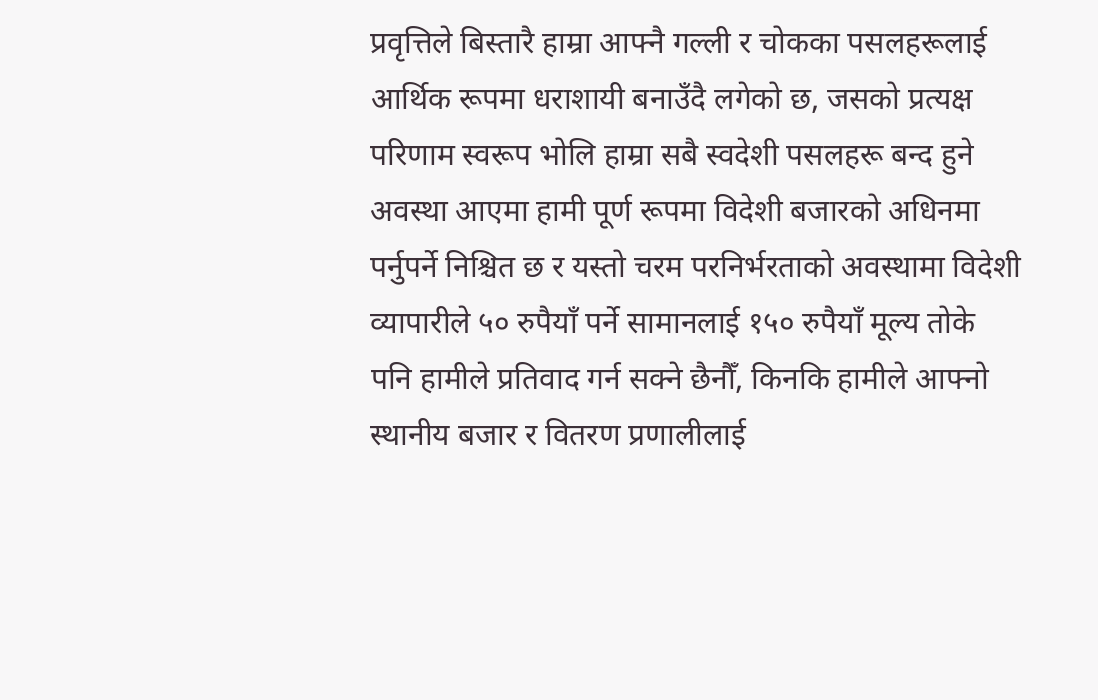प्रवृत्तिले बिस्तारै हाम्रा आफ्नै गल्ली र चोकका पसलहरूलाई आर्थिक रूपमा धराशायी बनाउँदै लगेको छ, जसको प्रत्यक्ष परिणाम स्वरूप भोलि हाम्रा सबै स्वदेशी पसलहरू बन्द हुने अवस्था आएमा हामी पूर्ण रूपमा विदेशी बजारको अधिनमा पर्नुपर्ने निश्चित छ र यस्तो चरम परनिर्भरताको अवस्थामा विदेशी व्यापारीले ५० रुपैयाँ पर्ने सामानलाई १५० रुपैयाँ मूल्य तोके पनि हामीले प्रतिवाद गर्न सक्ने छैनौँ, किनकि हामीले आफ्नो स्थानीय बजार र वितरण प्रणालीलाई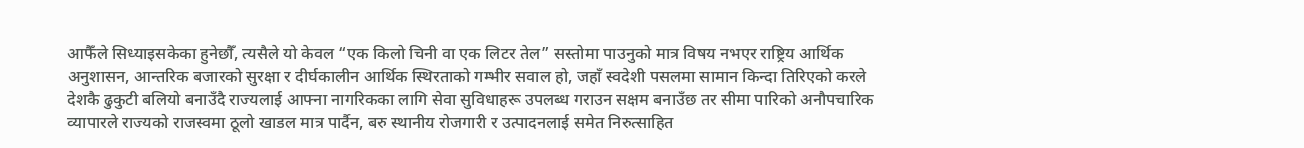आफैँले सिध्याइसकेका हुनेछौँ, त्यसैले यो केवल “एक किलो चिनी वा एक लिटर तेल” सस्तोमा पाउनुको मात्र विषय नभएर राष्ट्रिय आर्थिक अनुशासन, आन्तरिक बजारको सुरक्षा र दीर्घकालीन आर्थिक स्थिरताको गम्भीर सवाल हो, जहाँ स्वदेशी पसलमा सामान किन्दा तिरिएको करले देशकै ढुकुटी बलियो बनाउँदै राज्यलाई आफ्ना नागरिकका लागि सेवा सुविधाहरू उपलब्ध गराउन सक्षम बनाउँछ तर सीमा पारिको अनौपचारिक व्यापारले राज्यको राजस्वमा ठूलो खाडल मात्र पार्दैन, बरु स्थानीय रोजगारी र उत्पादनलाई समेत निरुत्साहित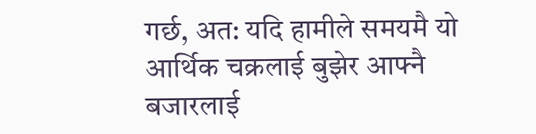गर्छ, अत: यदि हामीले समयमै यो आर्थिक चक्रलाई बुझेर आफ्नै बजारलाई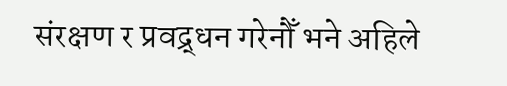संरक्षण र प्रवद्र्धन गरेनौँ भने अहिले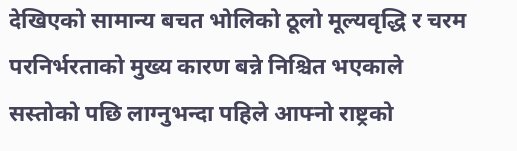देखिएको सामान्य बचत भोलिको ठूलो मूल्यवृद्धि र चरम परनिर्भरताको मुख्य कारण बन्ने निश्चित भएकाले सस्तोको पछि लाग्नुभन्दा पहिले आफ्नो राष्ट्रको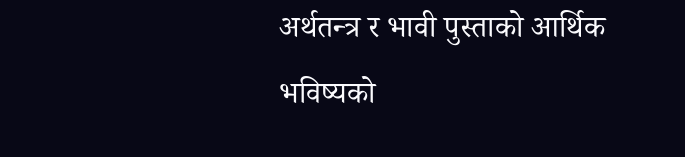अर्थतन्त्र र भावी पुस्ताको आर्थिक भविष्यको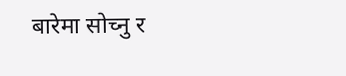बारेमा सोच्नु र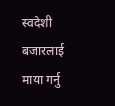स्वदेशी बजारलाई माया गर्नु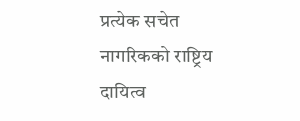प्रत्येक सचेत नागरिकको राष्ट्रिय दायित्व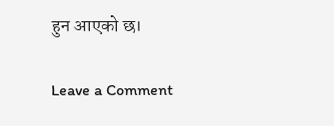हुन आएको छ।

Leave a Comment